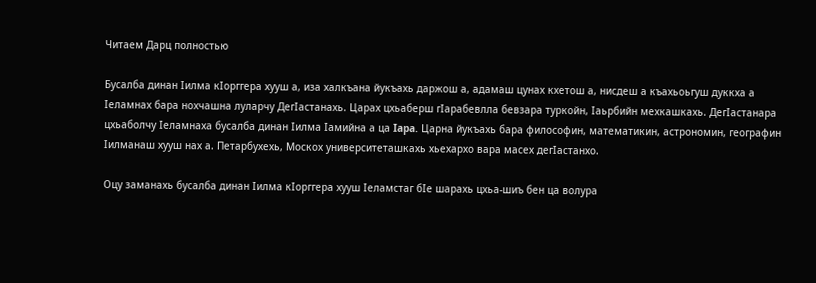Читаем Дарц полностью

Бусалба динан Iилма кIорггера хууш а, иза халкъана йукъахь даржош а, адамаш цунах кхетош а, нисдеш а къахьоьгуш дуккха а Iеламнах бара нохчашна луларчу ДегIастанахь. Царах цхьаберш гIарабевлла бевзара туркойн, Iаьрбийн мехкашкахь. ДегIастанара цхьаболчу Iеламнаха бусалба динан Iилма Iамийна а ца Iapa. Царна йукъахь бара философин, математикин, астрономин, географин Iилманаш хууш нах а. Петарбухехь, Москох университеташкахь хьехархо вара масех дегIастанхо.

Оцу заманахь бусалба динан Iилма кIорггера хууш Iеламстаг бIе шарахь цхьа-шиъ бен ца волура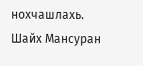нохчашлахь. Шайх Мансуран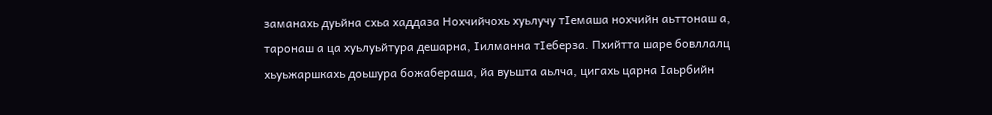заманахь дуьйна схьа хаддаза Нохчийчохь хуьлучу тIемаша нохчийн аьттонаш а, таронаш а ца хуьлуьйтура дешарна, Iилманна тIеберза. Пхийтта шаре бовллалц хьуьжаршкахь доьшура божабераша, йа вуьшта аьлча, цигахь царна Iаьрбийн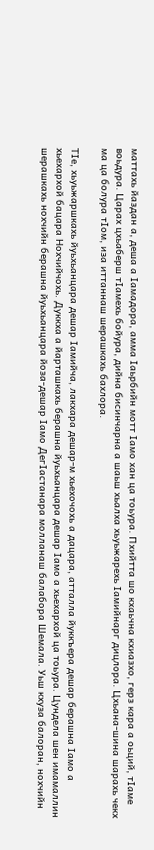маттахь йаздан а, деша а Iамадора, амма Iаьрбийн мотт Iaмo хан ца тоьура. Пхийтта шо кхаьчна кхиазхо, герз кара а оьций, тIаме воьдура. Царах цхьаберш тIамехь бойура, дийна бисинчарна а шаьш хьалха хьуьжарехь Iамийнарг дицлора. Цхьана-шина шарахь чекх ма ца болура тIом, иза иттаннаш шерашкахь бахлора.

ТIе, хьуьжаршкахь йуьхьанцара дешар Iамийча, лакхара дешар-м хьехочохь а дацара, атталла йуккъера дешар берашна Iaмo а хьехархой бацара Нохчийчохь. Дуккха а йарташкахь берашна йуьхьанцара дешар Iaмo а хьехархой ца тоьура. Цундела шен имамаллин шерашкахь нохчийн берашна йуьхьанцара йоза-дешар Iaмo ДегIастанара молланаш балабора Шемала. Уьш кхуза балоран, нохчийн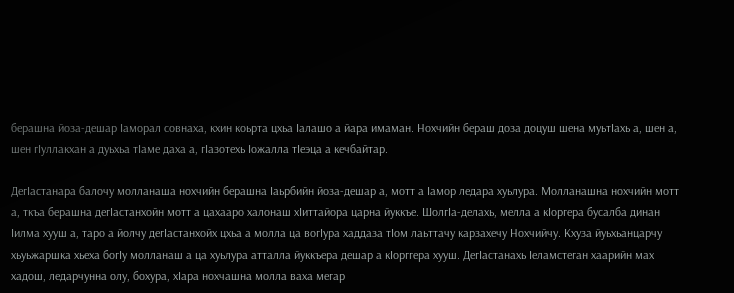берашна йоза-дешар Iаморал совнаха, кхин коьрта цхьа Iалашо а йара имаман. Нохчийн бераш доза доцуш шена муьтIахь а, шен а, шен гIуллакхан а дуьхьа тIаме даха а, гIазотехь Iожалла тIеэца а кечбайтар.

ДегIастанара балочу молланаша нохчийн берашна Iаьрбийн йоза-дешар а, мотт а Iамор ледара хуьлура. Молланашна нохчийн мотт а, ткъа берашна дегIастанхойн мотт а цахааро халонаш хIиттайора царна йуккъе. ШолгIа-делахь, мелла а кIоргера бусалба динан Iилма хууш а, таро а йолчу дегIастанхойх цхьа а молла ца вогIура хаддаза тIом лаьттачу карзахечу Нохчийчу. Кхуза йуьхьанцарчу хьуьжаршка хьеха богIу молланаш а ца хуьлура атталла йуккъера дешар а кIорггера хууш. ДегIастанахь Iеламстеган хаарийн мах хадош, ледарчунна олу, бохура, хIара нохчашна молла ваха мегар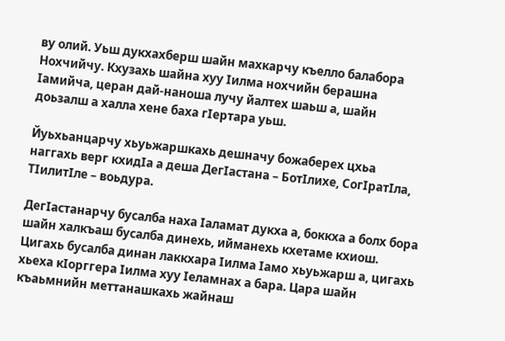ву олий. Уьш дукхахберш шайн махкарчу къелло балабора Нохчийчу. Кхузахь шайна хуу Iилма нохчийн берашна Iамийча, церан дай-наноша лучу йалтех шаьш а, шайн доьзалш а халла хене баха гIертара уьш.

Йуьхьанцарчу хьуьжаршкахь дешначу божаберех цхьа наггахь верг кхидIа а деша ДегIастана – БотIлихе, СогIратIла, ТIилитIле – воьдура.

ДегIастанарчу бусалба наха Iаламат дукха а, боккха а болх бора шайн халкъаш бусалба динехь, ийманехь кхетаме кхиош. Цигахь бусалба динан лаккхара Iилма Iaмo хьуьжарш а, цигахь хьеха кIорггера Iилма хуу Iеламнах а бара. Цара шайн къаьмнийн меттанашкахь жайнаш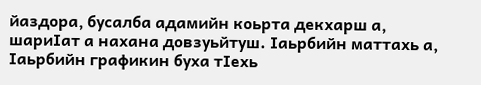йаздора, бусалба адамийн коьрта декхарш а, шариIат а нахана довзуьйтуш. Iаьрбийн маттахь а, Iаьрбийн графикин буха тIехь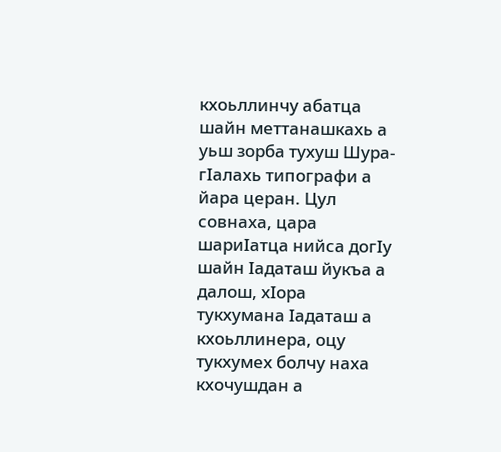кхоьллинчу абатца шайн меттанашкахь а уьш зорба тухуш Шура-гIалахь типографи а йара церан. Цул совнаха, цара шариIатца нийса догIу шайн Iадаташ йукъа а далош, хIора тукхумана Iадаташ а кхоьллинера, оцу тукхумех болчу наха кхочушдан а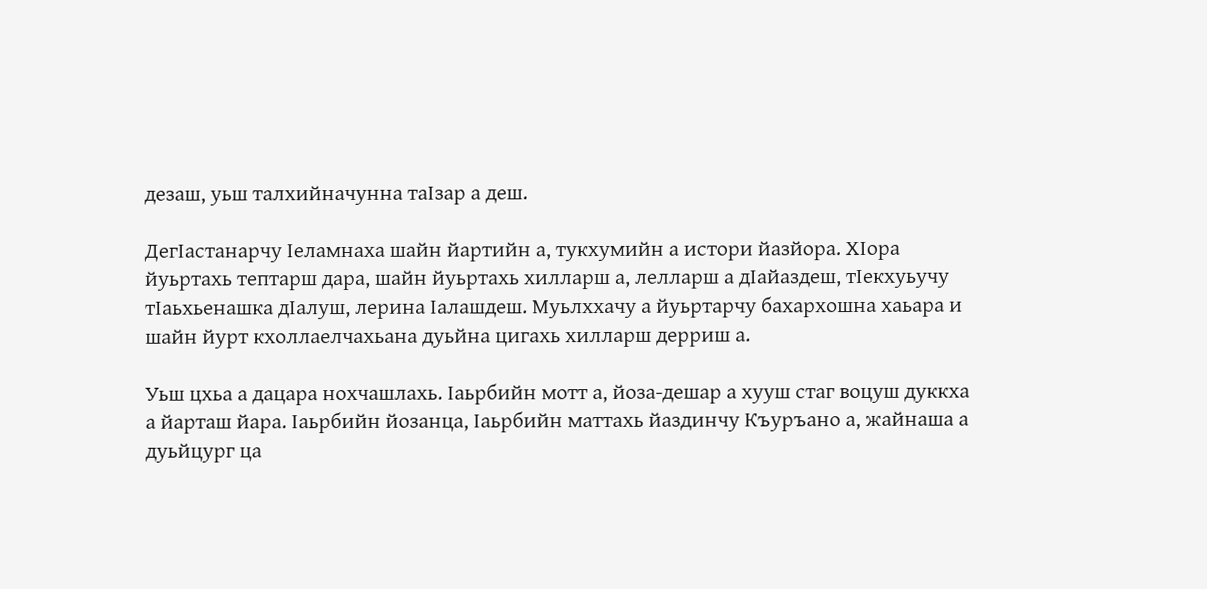дезаш, уьш талхийначунна таIзар а деш.

ДегIастанарчу Iеламнаха шайн йартийн а, тукхумийн а истори йазйора. ХIора йуьртахь тептарш дара, шайн йуьртахь хилларш а, лелларш а дIайаздеш, тIекхуьучу тIаьхьенашка дIалуш, лерина Iалашдеш. Муьлххачу а йуьртарчу бахархошна хаьара и шайн йурт кхоллаелчахьана дуьйна цигахь хилларш дерриш а.

Уьш цхьа а дацара нохчашлахь. Iаьрбийн мотт а, йоза-дешар а хууш стаг воцуш дуккха а йарташ йара. Iаьрбийн йозанца, Iаьрбийн маттахь йаздинчу Къуръано а, жайнаша а дуьйцург ца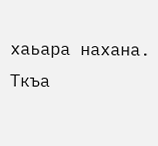хаьара нахана. Ткъа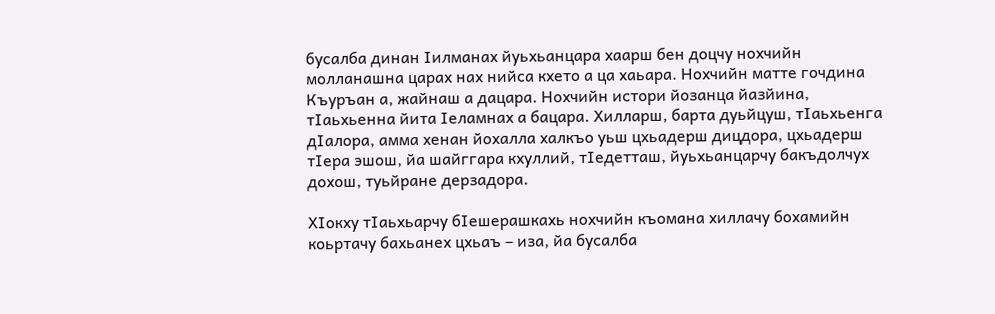бусалба динан Iилманах йуьхьанцара хаарш бен доцчу нохчийн молланашна царах нах нийса кхето а ца хаьара. Нохчийн матте гочдина Къуръан а, жайнаш а дацара. Нохчийн истори йозанца йазйина, тIаьхьенна йита Iеламнаx а бацара. Хилларш, барта дуьйцуш, тIаьхьенга дIалора, амма хенан йохалла халкъо уьш цхьадерш дицдора, цхьадерш тIера эшош, йа шайггара кхуллий, тIедетташ, йуьхьанцарчу бакъдолчух дохош, туьйране дерзадора.

ХIокху тIаьхьарчу бIешерашкахь нохчийн къомана хиллачу бохамийн коьртачу бахьанех цхьаъ – иза, йа бусалба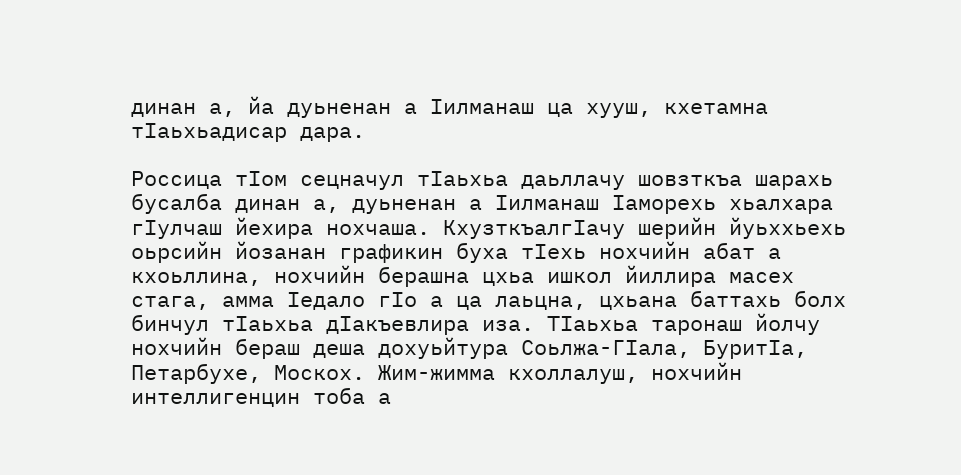динан а, йа дуьненан а Iилманаш ца хууш, кхетамна тIаьхьадисар дара.

Россица тIом сецначул тIаьхьа даьллачу шовзткъа шарахь бусалба динан а, дуьненан а Iилманаш Iаморехь хьалхара гIулчаш йехира нохчаша. КхузткъалгIачу шерийн йуьххьехь оьрсийн йозанан графикин буха тIехь нохчийн абат а кхоьллина, нохчийн берашна цхьа ишкол йиллира масех стага, амма Iедало гIo а ца лаьцна, цхьана баттахь болх бинчул тIаьхьа дIакъевлира иза. ТIаьхьа таронаш йолчу нохчийн бераш деша дохуьйтура Соьлжа-ГIала, БуритIа, Петарбухе, Москох. Жим-жимма кхоллалуш, нохчийн интеллигенцин тоба а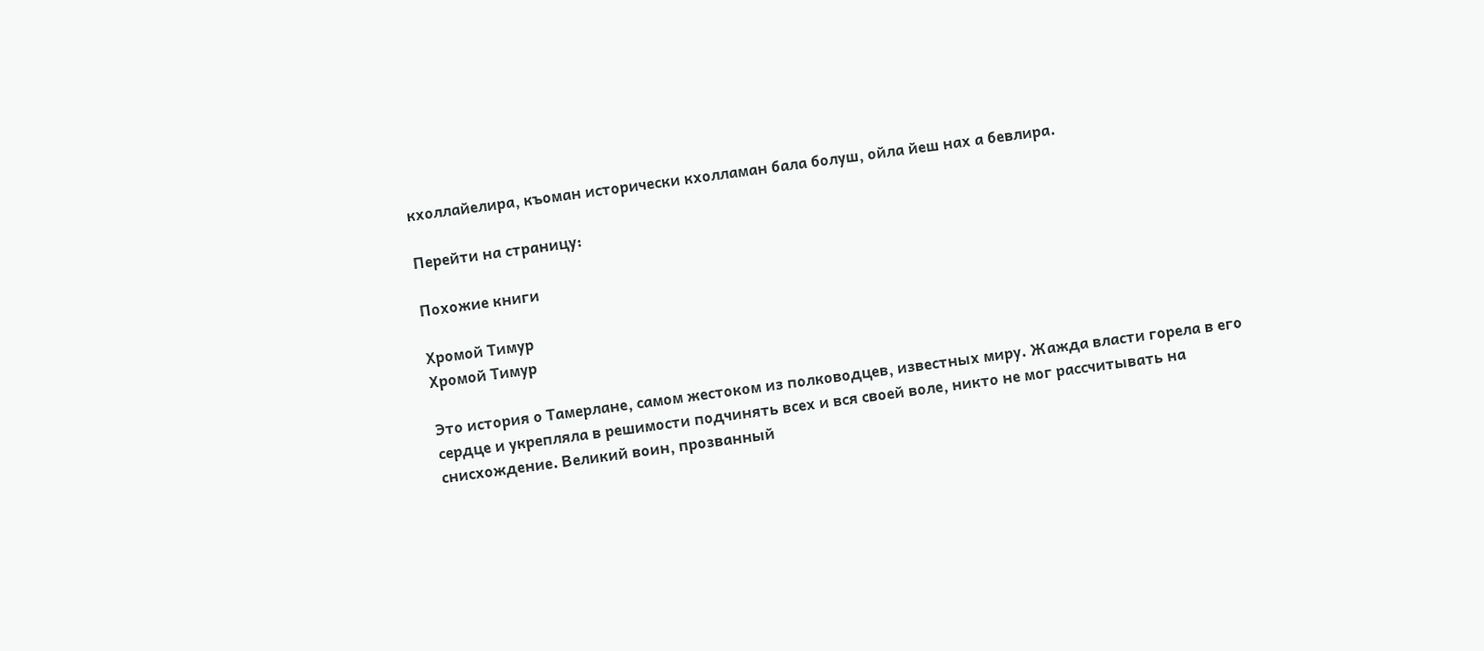кхоллайелира, къоман исторически кхолламан бала болуш, ойла йеш нах а бевлира.

Перейти на страницу:

Похожие книги

Хромой Тимур
Хромой Тимур

Это история о Тамерлане, самом жестоком из полководцев, известных миру. Жажда власти горела в его сердце и укрепляла в решимости подчинять всех и вся своей воле, никто не мог рассчитывать на снисхождение. Великий воин, прозванный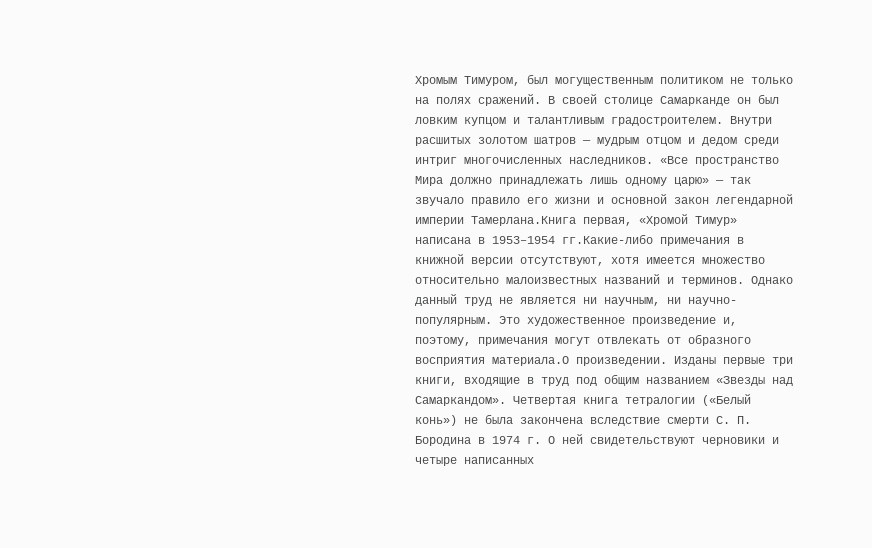Хромым Тимуром, был могущественным политиком не только на полях сражений. В своей столице Самарканде он был ловким купцом и талантливым градостроителем. Внутри расшитых золотом шатров — мудрым отцом и дедом среди интриг многочисленных наследников. «Все пространство Мира должно принадлежать лишь одному царю» — так звучало правило его жизни и основной закон легендарной империи Тамерлана.Книга первая, «Хромой Тимур» написана в 1953–1954 гг.Какие-либо примечания в книжной версии отсутствуют, хотя имеется множество относительно малоизвестных названий и терминов. Однако данный труд не является ни научным, ни научно-популярным. Это художественное произведение и, поэтому, примечания могут отвлекать от образного восприятия материала.О произведении. Изданы первые три книги, входящие в труд под общим названием «Звезды над Самаркандом». Четвертая книга тетралогии («Белый конь») не была закончена вследствие смерти С. П. Бородина в 1974 г. О ней свидетельствуют черновики и четыре написанных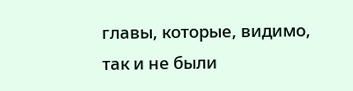главы, которые, видимо, так и не были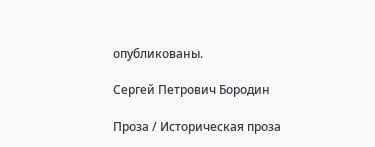опубликованы.

Сергей Петрович Бородин

Проза / Историческая проза